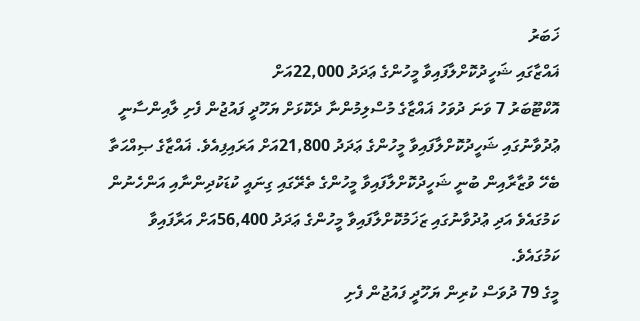ޚަބަރު
ޣައްޒާގައި ޝަހީދުކޮށްލާފައިވާ މީހުންގެ ޢަދަދު 22,000އަށް
އޮކްޓޫބަރު 7 ވަނަ ދުވަހު ޣައްޒާގެ މުސްލިމުންނާ ދެކޮޅަށް ޔަހޫދީ ފައުޖުން ފެށި ލާއިންސާނީ ޢުދުވާނުގައި ޝަހީދުކޮށްލާފައިވާ މީހުންގެ ޢަދަދު 21,800އަށް އަރައިފިއެވެ. ޣައްޒާގެ ޞިއްޙަތާ ބެހޭ ވުޒާރާއިން ބުނީ ޝަހީދުކޮށްލާފައިވާ މީހުންގެ ތެރޭގައި ގިނައީ ކުޑަކުދިންނާއި އަންހެނުން ކަމުގައެވެ އަދި ޢުދުވާނުގައި ޒަޚަމުކޮށްލާފައިވާ މީހުންގެ ޢަދަދު 56,400އަށް އަރާފައިވާ ކަމުގައެވެ.
މީގެ 79 ދުވަސް ކުރިން ޔަހޫދީ ފައުޖުން ފެށި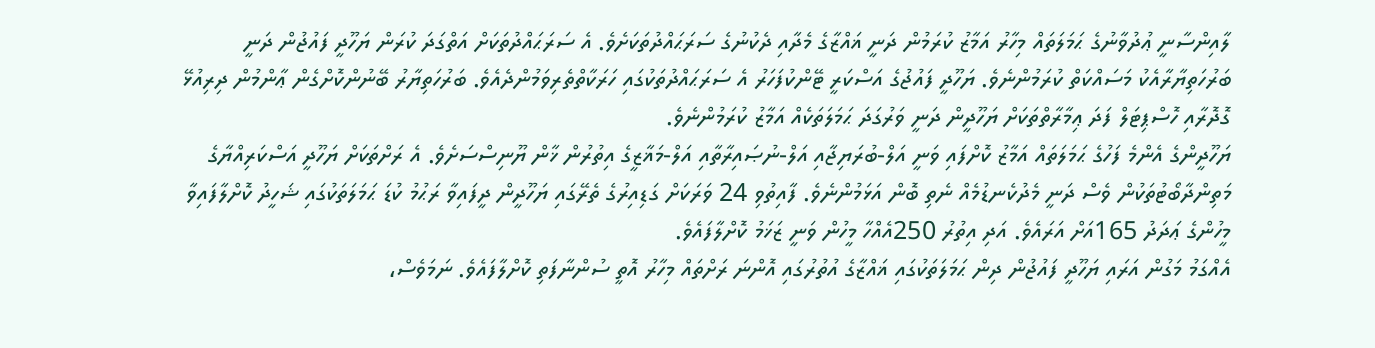ލާއިންސާނީ ޢުދުވާނުގެ ޙަމަލަތައް މިހާރު އަމާޒު ކުރަމުން ދަނީ ޣައްޒާގެ މެދާއި ދެކުނުގެ ސަރަޙައްދުތަކަށެވެ. އެ ސަރަޙައްދުތަކަށް އަތްގަދަ ކުރަން ޔަހޫދީ ފައުޖުން ދަނީ ބަރުހަތިޔާރާއެކު މަސައްކަތް ކުރަމުންނެވެ. ޔަހޫދީ ފައުޖުގެ އަސްކަރީ ޓޭންކުފަހަރު އެ ސަރަޙައްދުތަކުގައި ހަރަކާތްތެރިވަމުންދެއެވެ. ބަރުހަތިޔާރު ބޭނުންކޮށްގެން ޢާންމުން ދިރިއުޅޭ ގޮދޮރާއި ހޮސްޕިޓަލް ފަދަ ޢިމާރާތްތަކަށް ޔަހޫދީން ދަނީ ވަރުގަދަ ޙަމަލަތަކެއް އަމާޒު ކުރަމުންނެވެ.
ޔަހޫދީންގެ އެންމެ ފަހުގެ ޙަމަލަތައް އަމާޒު ކޮށްފައި ވަނީ އަލް-ބުރަޔިޖާއި އަލް-ނުޞައިރާތާއި އަލް-މަޣާޒީގެ އިތުރުން ޚާން ޔޫނިސްސަށެވެ. އެ ރަށްތަކަށް ޔަހޫދީ އަސްކަރިއްޔާގެ މަތިންދާބޯޓުތަކުން ވެސް ދަނީ މެދުކެނޑުމެއް ނެތި ބޮން އަޅަމުންނެވެ. ފާއިތުވި 24 ވަރަކަށް ގަޑިއިރުގެ ތެރޭގައި ޔަހޫދީން ދީފައިވާ ރަޙުމު ކުޑަ ޙަމަލަތަކުގައި ޝަހީދު ކޮށްލާފައިވާ މީހުންގެ ޢަދަދު 165އަށް އަރައެވެ. އަދި އިތުރު 250އެއްހާ މީހުން ވަނީ ޒަޚަމު ކޮށްލާފައެވެ.
އެއްގަމު މަގުން އަރައި ޔަހޫދީ ފައުޖުން ދިން ޙަމަލަތަކުގައި ޣައްޒާގެ އުތުރުގައި އޮންނަ ރަށްތައް މިހާރު އޮތީ ސުންނާފަތި ކޮށްލާފައެވެ. ނަމަވެސް،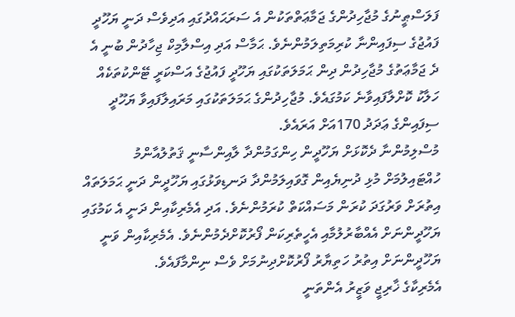ފަލަސްޠީނުގެ މުޖާހިދުންގެ ޖަމާޢަތްތަކުން އެ ސަރަޙައްދުގައި އަދިވެސް ދަނީ ޔަހޫދީ ފައުޖުގެ ސިފައިންނާ ކުރިމަތިލަމުންނެވެ. ޙަމާސް އަދި އިސްލާމިކް ޖިހާދުން ބުނީ އެ ދެ ޖަމާޢަތުގެ މުޖާހިދުން ދިން ޙަމަލަތަކުގައި ޔަހޫދީ ފައުޖުގެ އަސްކަރީ ޓޭންކުތަކެއް ހަލާކު ކޮށްލާފައިވާނެ ކަމުގައެވެ. މުޖާހިދުންގެ ޙަމަލަތަކުގައި މަރައިލާފައިވާ ޔަހޫދީ ސިފައިންގެ ޢަދަދު 170އަށް އަރައެވެ.
މުސްލިމުންނާ ދެކޮޅަށް ޔަހޫދީން ހިންގަމުންދާ ލާއިންސާނީ ޤަތުލުއާންމު ހުއްޓައިލުމަށް މުޅި ދުނިޔެއިން ގޮވައިލަމުންދާ ދަނޑިވަޅުގައި ޔަހޫދީން ދަނީ ޙަމަލަތައް އިތުރަށް ވަރުގަދަ ކުރަން މަސައްކަތް ކުރަމުންނެވެ. އަދި އެމެރިކާއިން ދަނީ އެ ކަމުގައި ޔަހޫދީންނަށް އެއްބާރުލުމާއި އެހީތެރިކަން ފޯރުކޮށްދެމުންނެވެ. އެމެރިކާއިން ވަނީ ޔަހޫދީންނަށް އިތުރު ހަތިޔާރު ފޯރުކޮށްދިނުމަށް ވެސް ނިންމާފައެވެ.
އެމެރިކާގެ ޚާރިޖީ ވަޒީރު އެންތަނީ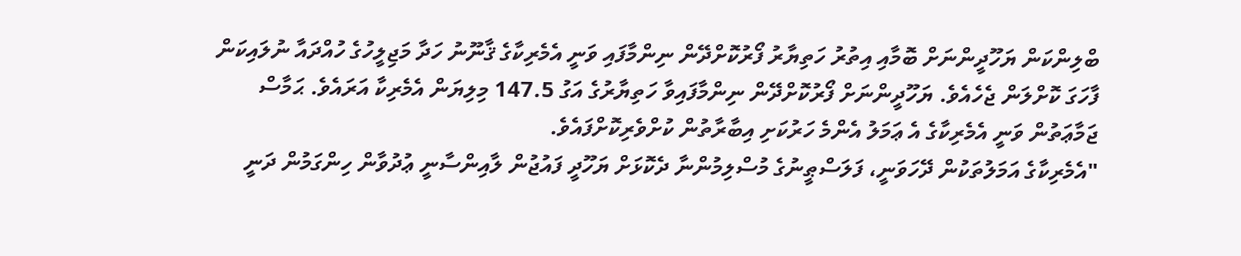ބްލިންކަން ޔަހޫދީންނަށް ބޮމާއި އިތުރު ހަތިޔާރު ފޯރުކޮށްދޭން ނިންމާފައި ވަނީ އެމެރިކާގެ ޤާނޫނު ހަދާ މަޖިލީހުގެ ހުއްދައާ ނުލައިކަން ފާހަގަ ކޮށްލަން ޖެހެއެވެ. ޔަހޫދީންނަށް ފޯރުކޮށްދޭން ނިންމާފައިވާ ހަތިޔާރުގެ އަގު 147.5 މިލިޔަން އެމެރިކާ އަރައެވެ. ޙަމާސް ޖަމާޢަތުން ވަނީ އެމެރިކާގެ އެ ޢަމަލު އެންމެ ހަރުކަށި އިބާރާތުން ކުށްވެރިކޮށްފައެވެ.
"އެމެރިކާގެ އަމަލުތަކުން ދޭހަވަނީ، ފަލަސްޠީނުގެ މުސްލިމުންނާ ދެކޮޅަށް ޔަހޫދީ ފައުޖުން ލާއިންސާނީ ޢުދުވާން ހިންގަމުން ދަނީ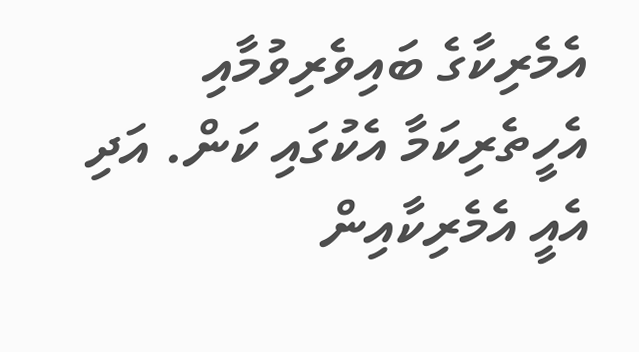އެމެރިކާގެ ބައިވެރިވުމާއި އެހީތެރިކަމާ އެކުގައި ކަން. އަދި އެއީ އެމެރިކާއިން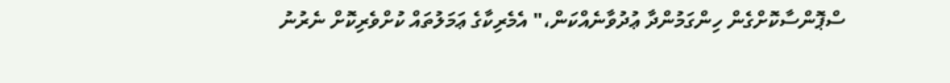ސްޕޮންސާކޮށްގެން ހިންގަމުންދާ ޢުދުވާނެއްކަން،" އެމެރިކާގެ ޢަމަލުތައް ކުށްވެރިކޮށް ނެރުނު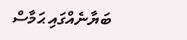ބަޔާނެއްގައި ޙަމާސް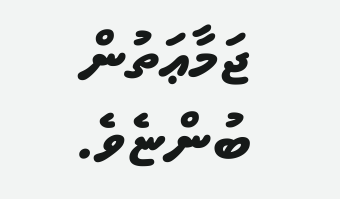ޖަމާޢަތުން ބުންޏެވެ.